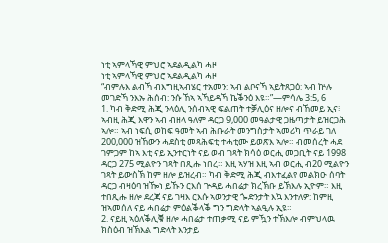ነቲ ኣምላኻዊ ምህሮ ኣደልዲልካ ሓዞ
ነቲ ኣምላኻዊ ምህሮ ኣደልዲልካ ሓዞ
“ብምሉእ ልብኻ ብእግዚኣብሄር ተአመን: ኣብ ልቦናኻ ኣይትጸጋዕ: ኣብ ኵሉ መገድኻ ንእኡ ሕሰብ: ንሱ ኸኣ ኣኻይዳኻ ኬቕንዕ እዩ።”—ምሳሌ 3:5, 6
1. ካብ ቅድሚ ሕጂ ንላዕሊ ንሰብኣዊ ፍልጠት ተቓሊዕና ዘሎና ብኸመይ ኢና፧
ኣብዚ ሕጂ እዋን ኣብ ብዘላ ዓለም ዳርጋ 9,000 መዓልታዊ ጋዜጣታት ይዝርጋሕ ኣሎ። ኣብ ነፍሲ ወከፍ ዓመት ኣብ ሕቡራት መንግስታት ኣመሪካ ጥራይ ገለ 200,000 ዝኸውን ሓደስቲ መጻሕፍቲ ተሓቲሙ ይወጽእ ኣሎ። ብመሰረት ሓደ ገምጋም ከኣ እቲ ናይ ኢንተርነት ናይ ወብ ገጻት ክሳዕ ወርሒ መጋቢት ናይ 1998 ዳርጋ 275 ሚልዮን ገጻት በጺሑ ነበረ። እዚ ኣሃዝ እዚ ኣብ ወርሒ ብ20 ሚልዮን ገጻት ይውስኽ ከም ዘሎ ይዝረብ። ካብ ቅድሚ ሕጂ ብእተፈልየ መልክዑ ሰባት ዳርጋ ብዛዕባ ዝዀነ ይኹን ርእሰ ጕዳይ ሓበሬታ ክረኽቡ ይኽእሉ ኢዮም። እዚ ተበጺሑ ዘሎ ደረጃ ናይ ገዛእ ርእሱ ኣወንታዊ ጐድንታት እኳ እንተለዎ: ከምዚ ዝኣመሰለ ናይ ሓበሬታ ምዕልቕላቕ ግን ግድላት ኣልዒሉ ኢዩ።
2. ናይዚ ኣዕለቕሊቑ ዘሎ ሓበሬታ ተጠቃሚ ናይ ምዃን ተኽእሎ ብምህላዉ ክስዕብ ዝኽእል ግድላት እንታይ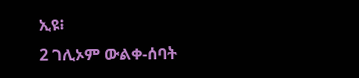ኢዩ፧
2 ገሊኦም ውልቀ-ሰባት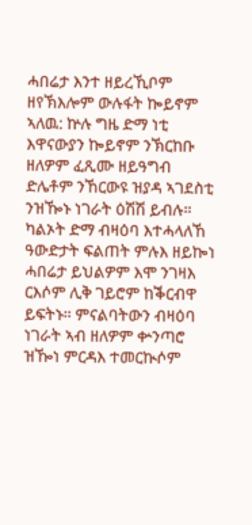ሓበሬታ እንተ ዘይረኺቦም ዘየኽእሎም ውሉፋት ኰይኖም ኣለዉ: ኵሉ ግዜ ድማ ነቲ እዋናውያን ኰይኖም ንኽርከቡ ዘለዎም ፈጺሙ ዘይዓግብ ድሌቶም ንኸርውዩ ዝያዳ ኣገደስቲ ንዝዀኑ ነገራት ዕሽሽ ይብሉ። ካልኦት ድማ ብዛዕባ እተሓላለኸ ዓውድታት ፍልጠት ምሉእ ዘይኰነ ሓበሬታ ይህልዎም እሞ ንገዛእ ርእሶም ሊቅ ገይሮም ከቕርብዋ ይፍትኑ። ምናልባትውን ብዛዕባ ነገራት ኣብ ዘለዎም ቍንጣሮ ዝዀነ ምርዳእ ተመርኲሶም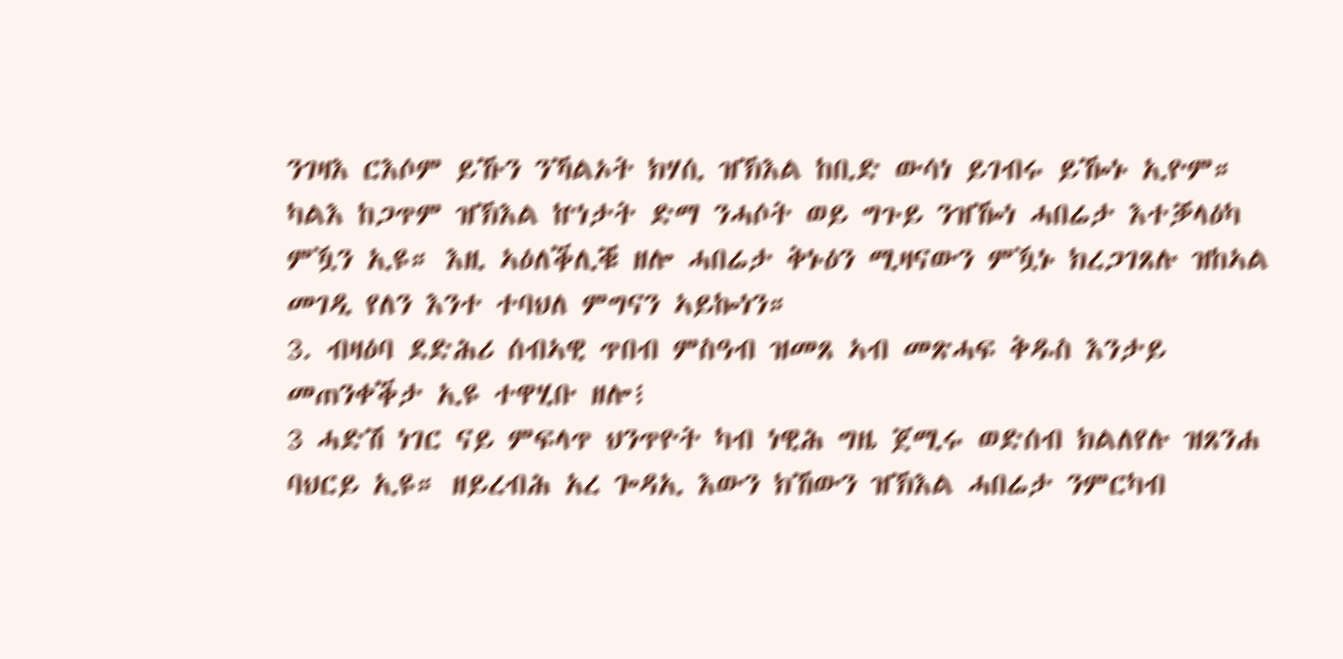ንገዛእ ርእሶም ይኹን ንኻልኦት ክሃሲ ዝኽእል ከቢድ ውሳነ ይገብሩ ይዀኑ ኢዮም። ካልእ ከጋጥም ዝኽእል ኵነታት ድማ ንሓሶት ወይ ግጉይ ንዝዀነ ሓበሬታ እተቓላዕካ ምዃን ኢዩ። እዚ ኣዕለቕሊቑ ዘሎ ሓበሬታ ቅኑዕን ሚዛናውን ምዃኑ ክረጋገጸሉ ዝከኣል መገዲ የለን እንተ ተባህለ ምግናን ኣይኰነን።
3. ብዛዕባ ደድሕሪ ሰብኣዊ ጥበብ ምስዓብ ዝመጸ ኣብ መጽሓፍ ቅዱስ እንታይ መጠንቀቕታ ኢዩ ተዋሂቡ ዘሎ፧
3 ሓድሽ ነገር ናይ ምፍላጥ ህንጥዮት ካብ ነዊሕ ግዜ ጀሚሩ ወድሰብ ክልለየሉ ዝጸንሐ ባህርይ ኢዩ። ዘይረብሕ አረ ጐዳኢ እውን ክኸውን ዝኽእል ሓበሬታ ንምርካብ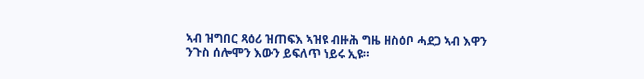ኣብ ዝግበር ጻዕሪ ዝጠፍእ ኣዝዩ ብዙሕ ግዜ ዘስዕቦ ሓደጋ ኣብ እዋን ንጉስ ሰሎሞን እውን ይፍለጥ ነይሩ ኢዩ።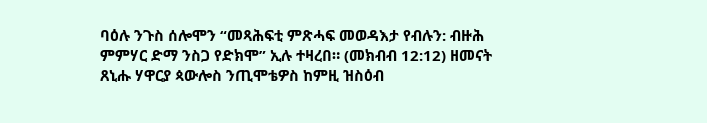ባዕሉ ንጉስ ሰሎሞን “መጻሕፍቲ ምጽሓፍ መወዳእታ የብሉን: ብዙሕ ምምሃር ድማ ንስጋ የድክሞ” ኢሉ ተዛረበ። (መክብብ 12:12) ዘመናት ጸኒሑ ሃዋርያ ጳውሎስ ንጢሞቴዎስ ከምዚ ዝስዕብ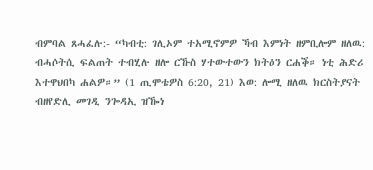ብምባል ጸሓፈሉ:- “ካብቲ: ገሊኦም ተአሚኖምዎ ኻብ እምነት ዘምቢሎም ዘለዉ: ብሓሶትሲ ፍልጠት ተብሂሉ ዘሎ ርኹስ ሃተውተውን ክትዕን ርሐቕ። ነቲ ሕድሪ እተዋህበካ ሐልዎ።” (1 ጢሞቴዎስ 6:20, 21) እወ: ሎሚ ዘለዉ ክርስትያናት ብዘየድሊ መገዲ ንጐዳኢ ዝዀነ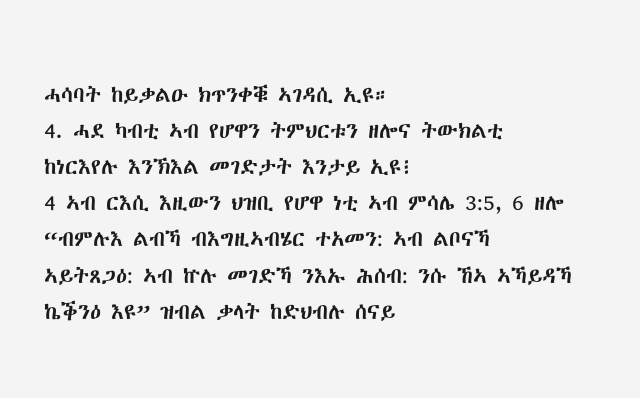ሓሳባት ከይቃልዑ ክጥንቀቑ ኣገዳሲ ኢዩ።
4. ሓደ ካብቲ ኣብ የሆዋን ትምህርቱን ዘሎና ትውክልቲ ከነርእየሉ እንኽእል መገድታት እንታይ ኢዩ፧
4 ኣብ ርእሲ እዚውን ህዝቢ የሆዋ ነቲ ኣብ ምሳሌ 3:5, 6 ዘሎ “ብምሉእ ልብኻ ብእግዚኣብሄር ተአመን: ኣብ ልቦናኻ ኣይትጸጋዕ: ኣብ ኵሉ መገድኻ ንእኡ ሕሰብ: ንሱ ኸኣ ኣኻይዳኻ ኬቕንዕ እዩ” ዝብል ቃላት ከድህብሉ ሰናይ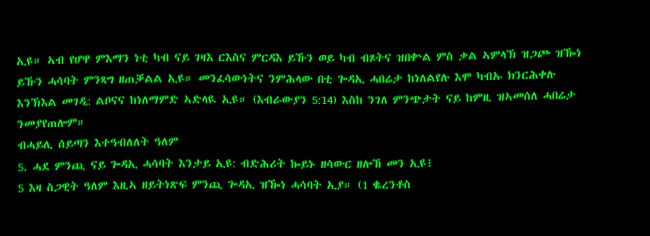ኢዩ። ኣብ የሆዋ ምእማን ነቲ ካብ ናይ ገዛእ ርእስና ምርዳእ ይኹን ወይ ካብ ብጾትና ዝበቍል ምስ ቃል ኣምላኽ ዝጋጮ ዝዀነ ይኹን ሓሳባት ምንጻግ ዘጠቓልል ኢዩ። መንፈሳውነትና ንምሕላው በቲ ጐዳኢ ሓበሬታ ከነለልየሉ እሞ ካብኡ ክንርሕቀሉ እንኽእል መገዲ: ልቦናና ከነለማምድ ኣድላዪ ኢዩ። (እብራውያን 5:14) እስከ ንገለ ምንጭታት ናይ ከምዚ ዝኣመሰለ ሓበሬታ ንመያየጠሎም።
ብሓይሊ ሰይጣን እተዓብለለት ዓለም
5. ሓደ ምንጪ ናይ ጐዳኢ ሓሳባት እንታይ ኢዩ: ብድሕሪት ኰይኑ ዘሳውር ዘሎኸ መን ኢዩ፧
5 እዛ ስጋዊት ዓለም እዚኣ ዘይትነጽፍ ምንጪ ጐዳኢ ዝዀነ ሓሳባት ኢያ። (1 ቈረንቶስ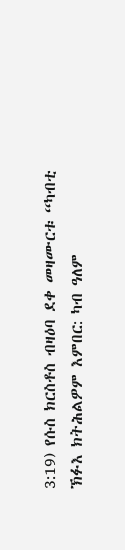3:19) የሱስ ክርስቶስ ብዛዕባ ደቀ መዛሙርቱ “ካብቲ ኽፉእ ክትሕልዎም እምበር: ካብ ዓለም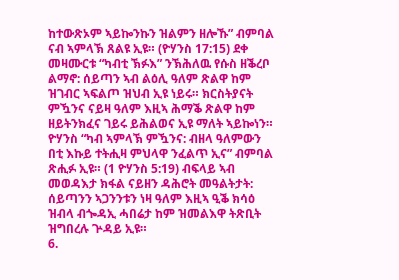ከተውጽኦም ኣይኰንኩን ዝልምን ዘሎኹ” ብምባል ናብ ኣምላኽ ጸልዩ ኢዩ። (ዮሃንስ 17:15) ደቀ መዛሙርቱ “ካብቲ ኽፉእ” ንኽሕለዉ የሱስ ዘቕረቦ ልማኖ: ሰይጣን ኣብ ልዕሊ ዓለም ጽልዋ ከም ዝገብር ኣፍልጦ ዝህብ ኢዩ ነይሩ። ክርስትያናት ምዃንና ናይዛ ዓለም እዚኣ ሕማቕ ጽልዋ ከም ዘይትንክፈና ገይሩ ይሕልወና ኢዩ ማለት ኣይኰነን። ዮሃንስ “ካብ ኣምላኽ ምዃንና: ብዘላ ዓለምውን በቲ እኩይ ተትሒዛ ምህላዋ ንፈልጥ ኢና” ብምባል ጽሒፉ ኢዩ። (1 ዮሃንስ 5:19) ብፍላይ ኣብ መወዳእታ ክፋል ናይዘን ዳሕሮት መዓልትታት: ሰይጣንን ኣጋንንቱን ነዛ ዓለም እዚኣ ዒቕ ክሳዕ ዝብላ ብጐዳኢ ሓበሬታ ከም ዝመልእዋ ትጽቢት ዝግበረሉ ጕዳይ ኢዩ።
6.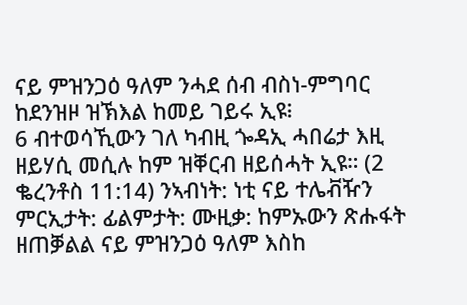ናይ ምዝንጋዕ ዓለም ንሓደ ሰብ ብስነ-ምግባር ከደንዝዞ ዝኽእል ከመይ ገይሩ ኢዩ፧
6 ብተወሳኺውን ገለ ካብዚ ጐዳኢ ሓበሬታ እዚ ዘይሃሲ መሲሉ ከም ዝቐርብ ዘይሰሓት ኢዩ። (2 ቈረንቶስ 11:14) ንኣብነት: ነቲ ናይ ተሌቭዥን ምርኢታት: ፊልምታት: ሙዚቃ: ከምኡውን ጽሑፋት ዘጠቓልል ናይ ምዝንጋዕ ዓለም እስከ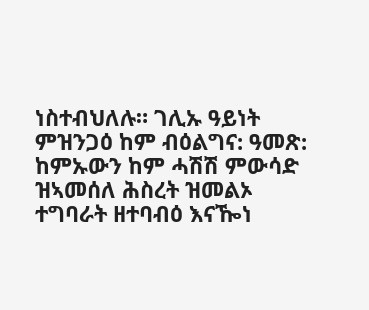ነስተብህለሉ። ገሊኡ ዓይነት ምዝንጋዕ ከም ብዕልግና: ዓመጽ: ከምኡውን ከም ሓሽሽ ምውሳድ ዝኣመሰለ ሕስረት ዝመልኦ ተግባራት ዘተባብዕ እናዀነ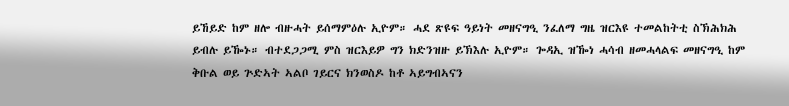ይኸይድ ከም ዘሎ ብዙሓት ይሰማምዕሉ ኢዮም። ሓደ ጽዩፍ ዓይነት መዘናግዒ ንፈለማ ግዜ ዝርእዩ ተመልከትቲ ስኽሕክሕ ይብሉ ይዀኑ። ብተደጋጋሚ ምስ ዝርእይዎ ግን ክድንዝዙ ይኽእሉ ኢዮም። ጐዳኢ ዝዀነ ሓሳብ ዘመሓላልፍ መዘናግዒ ከም ቅቡል ወይ ጕድኣት ኣልቦ ገይርና ክንወስዶ ከቶ ኣይግብኣናን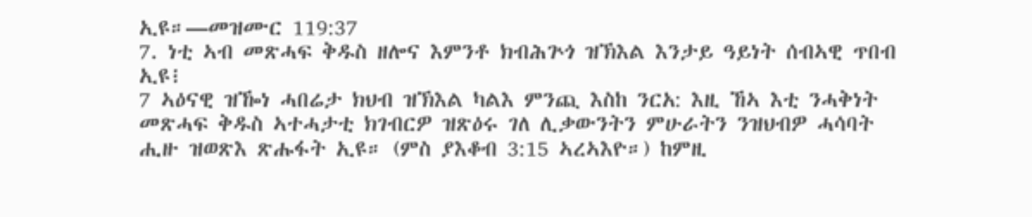ኢዩ።—መዝሙር 119:37
7. ነቲ ኣብ መጽሓፍ ቅዱስ ዘሎና እምንቶ ክብሕጕጎ ዝኽእል እንታይ ዓይነት ሰብኣዊ ጥበብ ኢዩ፧
7 ኣዕናዊ ዝዀነ ሓበሬታ ክህብ ዝኽእል ካልእ ምንጪ እስከ ንርአ: እዚ ኸኣ እቲ ንሓቅነት መጽሓፍ ቅዱስ ኣተሓታቲ ክገብርዎ ዝጽዕሩ ገለ ሊቃውንትን ምሁራትን ንዝህብዎ ሓሳባት ሒዙ ዝወጽእ ጽሑፋት ኢዩ። (ምስ ያእቆብ 3:15 ኣረኣእዮ።) ከምዚ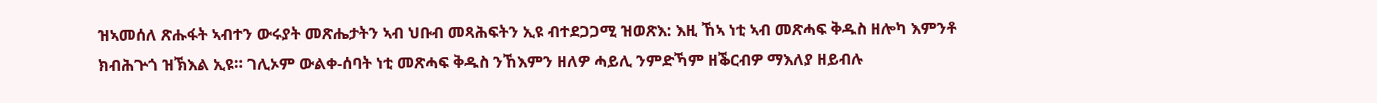ዝኣመሰለ ጽሑፋት ኣብተን ውሩያት መጽሔታትን ኣብ ህቡብ መጻሕፍትን ኢዩ ብተደጋጋሚ ዝወጽእ: እዚ ኸኣ ነቲ ኣብ መጽሓፍ ቅዱስ ዘሎካ እምንቶ ክብሕጕጎ ዝኽእል ኢዩ። ገሊኦም ውልቀ-ሰባት ነቲ መጽሓፍ ቅዱስ ንኸእምን ዘለዎ ሓይሊ ንምድኻም ዘቕርብዎ ማእለያ ዘይብሉ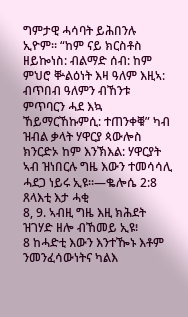ግምታዊ ሓሳባት ይሕበንሉ ኢዮም። “ከም ናይ ክርስቶስ ዘይኰነስ: ብልማድ ሰብ: ከም ምህሮ ቝልዕነት እዛ ዓለም እዚኣ: ብጥበብ ዓለምን ብኸንቱ ምጥባርን ሓደ እኳ ኸይማርኸኩምሲ: ተጠንቀቑ” ካብ ዝብል ቃላት ሃዋርያ ጳውሎስ ክንርድኦ ከም እንኽእል: ሃዋርያት ኣብ ዝነበርሉ ግዜ እውን ተመሳሳሊ ሓደጋ ነይሩ ኢዩ።—ቈሎሴ 2:8
ጸላእቲ እታ ሓቂ
8, 9. ኣብዚ ግዜ እዚ ክሕደት ዝገሃድ ዘሎ ብኸመይ ኢዩ፧
8 ከሓድቲ እውን እንተዀኑ እቶም ንመንፈሳውነትና ካልእ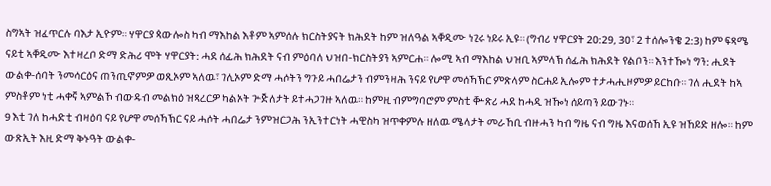ስግኣት ዝፈጥርሉ ባእታ ኢዮም። ሃዋርያ ጳውሎስ ካብ ማእከል እቶም ኣምሰሉ ክርስትያናት ክሕደት ከም ዝለዓል ኣቐዲሙ ነጊሩ ነይሩ ኢዩ። (ግብሪ ሃዋርያት 20:29, 30፣ 2 ተሰሎንቄ 2:3) ከም ፍጻሜ ናይቲ ኣቐዲሙ እተዛረቦ ድማ ድሕሪ ሞት ሃዋርያት: ሓደ ሰፊሕ ክሕደት ናብ ምዕባለ ህዝበ-ክርስትያን ኣምርሐ። ሎሚ ኣብ ማእከል ህዝቢ ኣምላኽ ሰፊሕ ክሕደት የልቦን። እንተዀነ ግን: ሒደት ውልቀ-ሰባት ንመሳርዕና ጠንጢኖምዎ ወጺኦም ኣለዉ፣ ገሊኦም ድማ ሓሶትን ግጉይ ሓበሬታን ብምንዛሕ ንናይ የሆዋ መሰኻኽር ምጽላም ስርሐይ ኢሎም ተታሓሒዞምዎ ይርከቡ። ገለ ሒደት ከኣ ምስቶም ነቲ ሓቀኛ ኣምልኾ ብውዱብ መልክዕ ዝጻረርዎ ካልኦት ጕጅለታት ይተሓጋገዙ ኣለዉ። ከምዚ ብምግባሮም ምስቲ ቝጽሪ ሓደ ከሓዲ ዝዀነ ሰይጣን ይውገኑ።
9 እቲ ገለ ከሓድቲ ብዛዕባ ናይ የሆዋ መሰኻኽር ናይ ሓሶት ሓበሬታ ንምዝርጋሕ ንኢንተርነት ሓዊስካ ዝጥቀምሉ ዘለዉ ሜላታት መራኸቢ ብዙሓን ካብ ግዜ ናብ ግዜ እናወሰኸ ኢዩ ዝኸይድ ዘሎ። ከም ውጽኢት እዚ ድማ ቅኑዓት ውልቀ-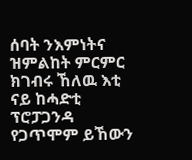ሰባት ንእምነትና ዝምልከት ምርምር ክገብሩ ኸለዉ እቲ ናይ ከሓድቲ ፕሮፓጋንዳ የጋጥሞም ይኸውን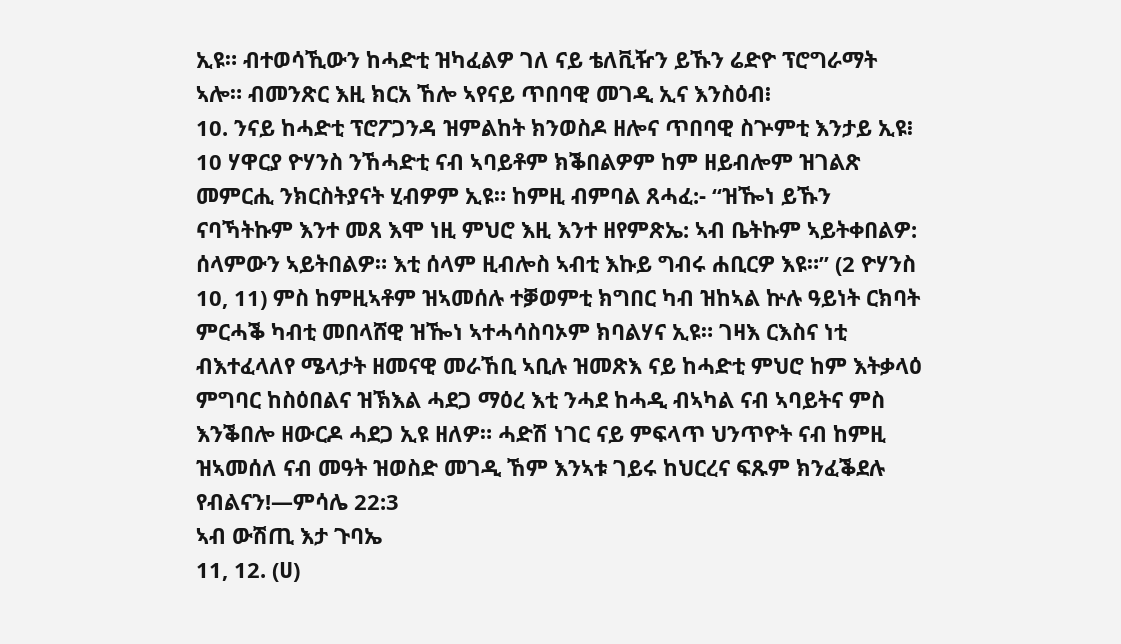ኢዩ። ብተወሳኺውን ከሓድቲ ዝካፈልዎ ገለ ናይ ቴለቪዥን ይኹን ሬድዮ ፕሮግራማት ኣሎ። ብመንጽር እዚ ክርአ ኸሎ ኣየናይ ጥበባዊ መገዲ ኢና እንስዕብ፧
10. ንናይ ከሓድቲ ፕሮፖጋንዳ ዝምልከት ክንወስዶ ዘሎና ጥበባዊ ስጕምቲ እንታይ ኢዩ፧
10 ሃዋርያ ዮሃንስ ንኸሓድቲ ናብ ኣባይቶም ክቕበልዎም ከም ዘይብሎም ዝገልጽ መምርሒ ንክርስትያናት ሂብዎም ኢዩ። ከምዚ ብምባል ጸሓፈ:- “ዝዀነ ይኹን ናባኻትኩም እንተ መጸ እሞ ነዚ ምህሮ እዚ እንተ ዘየምጽኤ: ኣብ ቤትኩም ኣይትቀበልዎ: ሰላምውን ኣይትበልዎ። እቲ ሰላም ዚብሎስ ኣብቲ እኩይ ግብሩ ሐቢርዎ እዩ።” (2 ዮሃንስ 10, 11) ምስ ከምዚኣቶም ዝኣመሰሉ ተቓወምቲ ክግበር ካብ ዝከኣል ኵሉ ዓይነት ርክባት ምርሓቕ ካብቲ መበላሸዊ ዝዀነ ኣተሓሳስባኦም ክባልሃና ኢዩ። ገዛእ ርእስና ነቲ ብእተፈላለየ ሜላታት ዘመናዊ መራኸቢ ኣቢሉ ዝመጽእ ናይ ከሓድቲ ምህሮ ከም እትቃላዕ ምግባር ከስዕበልና ዝኽእል ሓደጋ ማዕረ እቲ ንሓደ ከሓዲ ብኣካል ናብ ኣባይትና ምስ እንቕበሎ ዘውርዶ ሓደጋ ኢዩ ዘለዎ። ሓድሽ ነገር ናይ ምፍላጥ ህንጥዮት ናብ ከምዚ ዝኣመሰለ ናብ መዓት ዝወስድ መገዲ ኸም እንኣቱ ገይሩ ከህርረና ፍጹም ክንፈቕደሉ የብልናን!—ምሳሌ 22:3
ኣብ ውሽጢ እታ ጉባኤ
11, 12. (ሀ)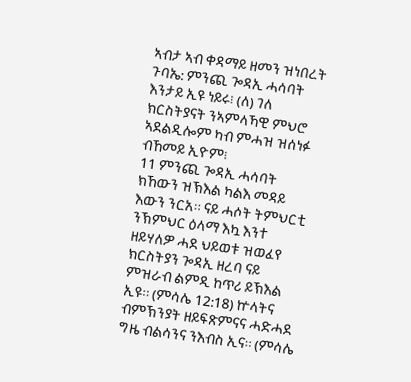ኣብታ ኣብ ቀዳማይ ዘመን ዝነበረት ጉባኤ: ምንጪ ጐዳኢ ሓሳባት እንታይ ኢዩ ነይሩ፧ (ለ) ገለ ክርስትያናት ንኣምላኻዊ ምህሮ ኣደልዲሎም ካብ ምሓዝ ዝሰነፉ ብኸመይ ኢዮም፧
11 ምንጪ ጐዳኢ ሓሳባት ክኸውን ዝኽእል ካልእ መዳይ እውን ንርአ። ናይ ሓሶት ትምህርቲ ንኽምህር ዕላማ እኳ እንተ ዘይሃለዎ ሓደ ህይወቱ ዝወፈየ ክርስትያን ጐዳኢ ዘረባ ናይ ምዝራብ ልምዲ ከጥሪ ይኽእል ኢዩ። (ምሳሌ 12:18) ኵላትና ብምኽንያት ዘይፍጽምናና ሓድሓደ ግዜ ብልሳንና ንእብስ ኢና። (ምሳሌ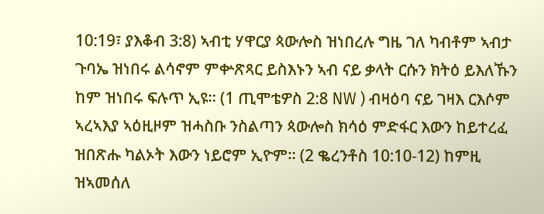10:19፣ ያእቆብ 3:8) ኣብቲ ሃዋርያ ጳውሎስ ዝነበረሉ ግዜ ገለ ካብቶም ኣብታ ጉባኤ ዝነበሩ ልሳኖም ምቍጽጻር ይስእኑን ኣብ ናይ ቃላት ርሱን ክትዕ ይእለኹን ከም ዝነበሩ ፍሉጥ ኢዩ። (1 ጢሞቴዎስ 2:8 NW ) ብዛዕባ ናይ ገዛእ ርእሶም ኣረኣእያ ኣዕዚዞም ዝሓስቡ ንስልጣን ጳውሎስ ክሳዕ ምድፋር እውን ከይተረፈ ዝበጽሑ ካልኦት እውን ነይሮም ኢዮም። (2 ቈረንቶስ 10:10-12) ከምዚ ዝኣመሰለ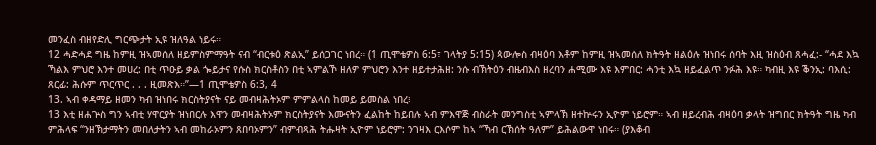መንፈስ ብዘየድሊ ግርጭታት ኢዩ ዝለዓል ነይሩ።
12 ሓድሓደ ግዜ ከምዚ ዝኣመሰለ ዘይምስምማዓት ናብ “ብርቱዕ ጽልኢ” ይሰጋገር ነበረ። (1 ጢሞቴዎስ 6:5፣ ገላትያ 5:15) ጳውሎስ ብዛዕባ እቶም ከምዚ ዝኣመሰለ ክትዓት ዘልዕሉ ዝነበሩ ሰባት እዚ ዝስዕብ ጸሓፈ:- “ሓደ እኳ ኻልእ ምህሮ እንተ መሀረ: በቲ ጥዑይ ቃል ጐይታና የሱስ ክርስቶስን በቲ ኣምልኾ ዘለዎ ምህሮን እንተ ዘይተታሕዘ: ንሱ ብኽትዕን ብዜብእስ ዘረባን ሐሚሙ እዩ እምበር: ሓንቲ እኳ ዘይፈልጥ ንፉሕ እዩ። ካብዚ እዩ ቕንኢ: ባእሲ: ጸርፊ: ሕሱም ጥርጥር . . . ዚመጽእ።”—1 ጢሞቴዎስ 6:3, 4
13. ኣብ ቀዳማይ ዘመን ካብ ዝነበሩ ክርስትያናት ናይ መብዛሕትኦም ምምልላስ ከመይ ይመስል ነበረ፧
13 እቲ ዘሐጕስ ግን ኣብቲ ሃዋርያት ዝነበርሉ እዋን መብዛሕትኦም ክርስትያናት እሙናትን ፈልከት ከይበሉ ኣብ ምእዋጅ ብስራት መንግስቲ ኣምላኽ ዘተኵሩን ኢዮም ነይሮም። ኣብ ዘይረብሕ ብዛዕባ ቃላት ዝግበር ክትዓት ግዜ ካብ ምሕላፍ “ንዘኽታማትን መበለታትን ኣብ መከራኦምን ጸበባኦምን” ብምብጻሕ ትሑዛት ኢዮም ነይሮም: ንገዛእ ርእሶም ከኣ “ኻብ ርኽሰት ዓለም” ይሕልውዋ ነበሩ። (ያእቆብ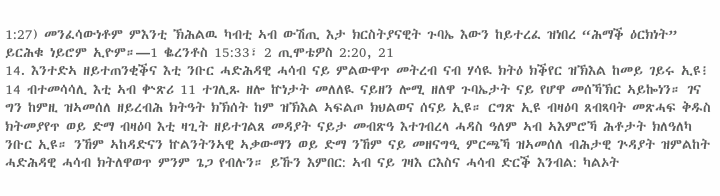1:27) መንፈሳውነቶም ምእንቲ ኽሕልዉ ካብቲ ኣብ ውሽጢ እታ ክርስትያናዊት ጉባኤ እውን ከይተረፈ ዝነበረ “ሕማቕ ዕርክነት” ይርሕቁ ነይሮም ኢዮም።—1 ቈረንቶስ 15:33፣ 2 ጢሞቴዎስ 2:20, 21
14. እንተድኣ ዘይተጠንቂቕና እቲ ንቡር ሓድሕዳዊ ሓሳብ ናይ ምልውዋጥ መትረብ ናብ ሃሳዪ ክትዕ ክቕየር ዝኽእል ከመይ ገይሩ ኢዩ፧
14 ብተመሳሳሊ እቲ ኣብ ቍጽሪ 11 ተገሊጹ ዘሎ ኵነታት መለለዪ ናይዘን ሎሚ ዘለዋ ጉባኤታት ናይ የሆዋ መሰኻኽር ኣይኰነን። ገና ግን ከምዚ ዝኣመሰለ ዘይረብሕ ክትዓት ክኽሰት ከም ዝኽእል ኣፍልጦ ክህልወና ሰናይ ኢዩ። ርግጽ ኢዩ ብዛዕባ ጸብጻባት መጽሓፍ ቅዱስ ክትመያየጥ ወይ ድማ ብዛዕባ እቲ ዛጊት ዘይተገልጸ መዳያት ናይታ መብጽዓ እተገብረላ ሓዳስ ዓለም ኣብ ኣእምሮኻ ሕቶታት ክለዓለካ ንቡር ኢዩ። ንኸም ኣከዳድናን ኵልንትንኣዊ ኣቃውማን ወይ ድማ ንኸም ናይ መዘናግዒ ምርጫኻ ዝኣመሰለ ብሕታዊ ጕዳያት ዝምልከት ሓድሕዳዊ ሓሳብ ክትለዋወጥ ምንም ጌጋ የብሉን። ይኹን እምበር: ኣብ ናይ ገዛእ ርእስና ሓሳብ ድርቕ እንብል: ካልኦት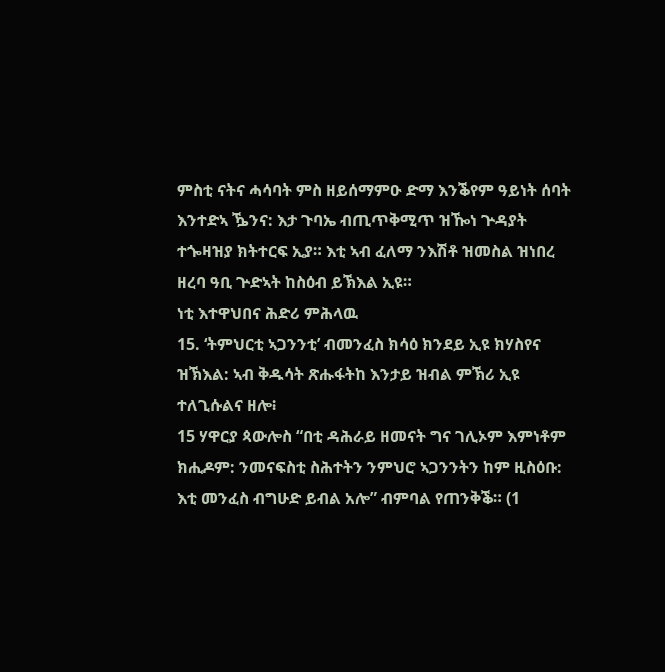ምስቲ ናትና ሓሳባት ምስ ዘይሰማምዑ ድማ እንቕየም ዓይነት ሰባት እንተድኣ ዄንና: እታ ጉባኤ ብጢጥቅሚጥ ዝዀነ ጕዳያት ተጐዛዝያ ክትተርፍ ኢያ። እቲ ኣብ ፈለማ ንእሽቶ ዝመስል ዝነበረ ዘረባ ዓቢ ጕድኣት ከስዕብ ይኽእል ኢዩ።
ነቲ እተዋህበና ሕድሪ ምሕላዉ
15. ‘ትምህርቲ ኣጋንንቲ’ ብመንፈስ ክሳዕ ክንደይ ኢዩ ክሃስየና ዝኽእል: ኣብ ቅዱሳት ጽሑፋትከ እንታይ ዝብል ምኽሪ ኢዩ ተለጊሱልና ዘሎ፧
15 ሃዋርያ ጳውሎስ “በቲ ዳሕራይ ዘመናት ግና ገሊኦም እምነቶም ክሒዶም: ንመናፍስቲ ስሕተትን ንምህሮ ኣጋንንትን ከም ዚስዕቡ: እቲ መንፈስ ብግሁድ ይብል አሎ” ብምባል የጠንቅቕ። (1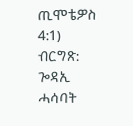ጢሞቴዎስ 4:1) ብርግጽ: ጐዳኢ ሓሳባት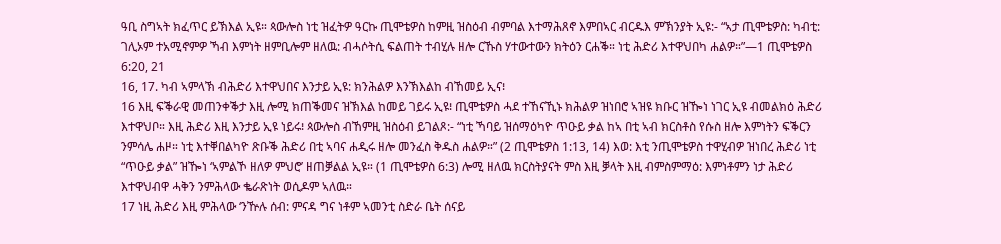ዓቢ ስግኣት ክፈጥር ይኽእል ኢዩ። ጳውሎስ ነቲ ዝፈትዎ ዓርኩ ጢሞቴዎስ ከምዚ ዝስዕብ ብምባል እተማሕጸኖ እምበኣር ብርዱእ ምኽንያት ኢዩ:- “ኣታ ጢሞቴዎስ: ካብቲ: ገሊኦም ተአሚኖምዎ ኻብ እምነት ዘምቢሎም ዘለዉ: ብሓሶትሲ ፍልጠት ተብሂሉ ዘሎ ርኹስ ሃተውተውን ክትዕን ርሐቕ። ነቲ ሕድሪ እተዋህበካ ሐልዎ።”—1 ጢሞቴዎስ 6:20, 21
16, 17. ካብ ኣምላኽ ብሕድሪ እተዋህበና እንታይ ኢዩ: ክንሕልዎ እንኽእልከ ብኸመይ ኢና፧
16 እዚ ፍቕራዊ መጠንቀቕታ እዚ ሎሚ ክጠቕመና ዝኽእል ከመይ ገይሩ ኢዩ፧ ጢሞቴዎስ ሓደ ተኸናኺኑ ክሕልዎ ዝነበሮ ኣዝዩ ክቡር ዝዀነ ነገር ኢዩ ብመልክዕ ሕድሪ እተዋህቦ። እዚ ሕድሪ እዚ እንታይ ኢዩ ነይሩ፧ ጳውሎስ ብኸምዚ ዝስዕብ ይገልጾ:- “ነቲ ኻባይ ዝሰማዕካዮ ጥዑይ ቃል ከኣ በቲ ኣብ ክርስቶስ የሱስ ዘሎ እምነትን ፍቕርን ንምሳሌ ሐዞ። ነቲ እተቐበልካዮ ጽቡቕ ሕድሪ በቲ ኣባና ሐዲሩ ዘሎ መንፈስ ቅዱስ ሐልዎ።” (2 ጢሞቴዎስ 1:13, 14) እወ: እቲ ንጢሞቴዎስ ተዋሂብዎ ዝነበረ ሕድሪ ነቲ “ጥዑይ ቃል” ዝዀነ ‘ኣምልኾ ዘለዎ ምህሮ’ ዘጠቓልል ኢዩ። (1 ጢሞቴዎስ 6:3) ሎሚ ዘለዉ ክርስትያናት ምስ እዚ ቓላት እዚ ብምስምማዕ: እምነቶምን ነታ ሕድሪ እተዋህብዋ ሓቅን ንምሕላው ቈራጽነት ወሲዶም ኣለዉ።
17 ነዚ ሕድሪ እዚ ምሕላው ‘ንዅሉ ሰብ: ምናዳ ግና ነቶም ኣመንቲ ስድራ ቤት ሰናይ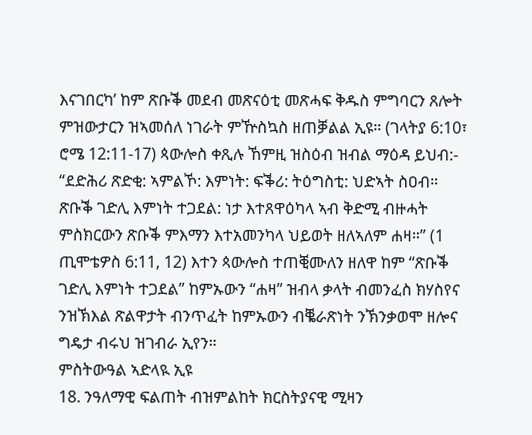እናገበርካ’ ከም ጽቡቕ መደብ መጽናዕቲ መጽሓፍ ቅዱስ ምግባርን ጸሎት ምዝውታርን ዝኣመሰለ ነገራት ምዅስኳስ ዘጠቓልል ኢዩ። (ገላትያ 6:10፣ ሮሜ 12:11-17) ጳውሎስ ቀጺሉ ኸምዚ ዝስዕብ ዝብል ማዕዳ ይህብ:- “ደድሕሪ ጽድቂ: ኣምልኾ: እምነት: ፍቕሪ: ትዕግስቲ: ህድኣት ስዐብ። ጽቡቕ ገድሊ እምነት ተጋደል: ነታ እተጸዋዕካላ ኣብ ቅድሚ ብዙሓት ምስክርውን ጽቡቕ ምእማን እተአመንካላ ህይወት ዘለኣለም ሐዛ።” (1 ጢሞቴዎስ 6:11, 12) እተን ጳውሎስ ተጠቒሙለን ዘለዋ ከም “ጽቡቕ ገድሊ እምነት ተጋደል” ከምኡውን “ሐዛ” ዝብላ ቃላት ብመንፈስ ክሃስየና ንዝኽእል ጽልዋታት ብንጥፈት ከምኡውን ብቘራጽነት ንኽንቃወሞ ዘሎና ግዴታ ብሩህ ዝገብራ ኢየን።
ምስትውዓል ኣድላዪ ኢዩ
18. ንዓለማዊ ፍልጠት ብዝምልከት ክርስትያናዊ ሚዛን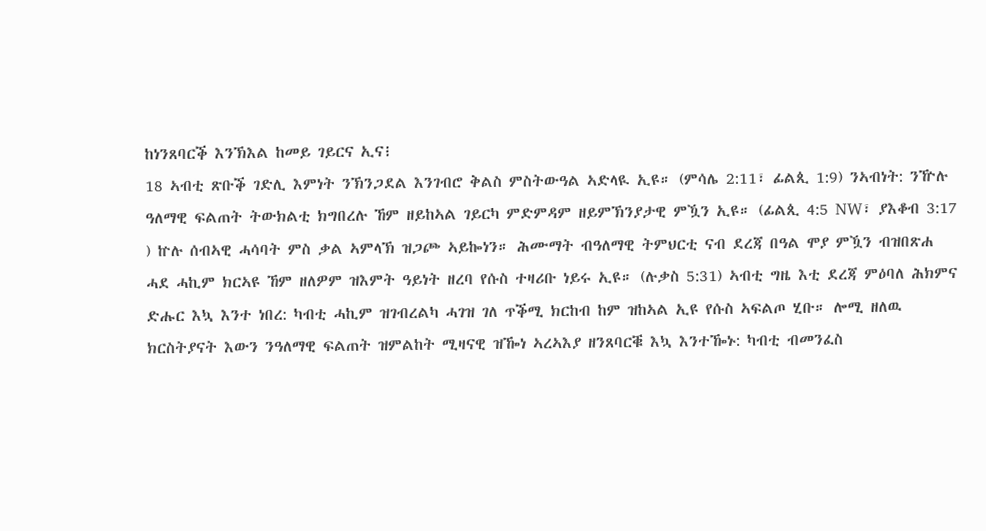ከነንጸባርቕ እንኽእል ከመይ ገይርና ኢና፧
18 ኣብቲ ጽቡቕ ገድሊ እምነት ንኽንጋደል እንገብሮ ቅልስ ምስትውዓል ኣድላዪ ኢዩ። (ምሳሌ 2:11፣ ፊልጲ 1:9) ንኣብነት: ንዅሉ ዓለማዊ ፍልጠት ትውክልቲ ክግበረሉ ኸም ዘይከኣል ገይርካ ምድምዳም ዘይምኽንያታዊ ምዃን ኢዩ። (ፊልጲ 4:5 NW፣ ያእቆብ 3:17 ) ኵሉ ሰብኣዊ ሓሳባት ምስ ቃል ኣምላኽ ዝጋጮ ኣይኰነን። ሕሙማት ብዓለማዊ ትምህርቲ ናብ ደረጃ በዓል ሞያ ምዃን ብዝበጽሐ ሓደ ሓኪም ክርኣዩ ኸም ዘለዎም ዝእምት ዓይነት ዘረባ የሱስ ተዛሪቡ ነይሩ ኢዩ። (ሉቃስ 5:31) ኣብቲ ግዜ እቲ ደረጃ ምዕባለ ሕክምና ድሑር እኳ እንተ ነበረ: ካብቲ ሓኪም ዝገብረልካ ሓገዝ ገለ ጥቕሚ ክርከብ ከም ዝከኣል ኢዩ የሱስ ኣፍልጦ ሂቡ። ሎሚ ዘለዉ ክርስትያናት እውን ንዓለማዊ ፍልጠት ዝምልከት ሚዛናዊ ዝዀነ ኣረኣእያ ዘንጸባርቑ እኳ እንተዀኑ: ካብቲ ብመንፈስ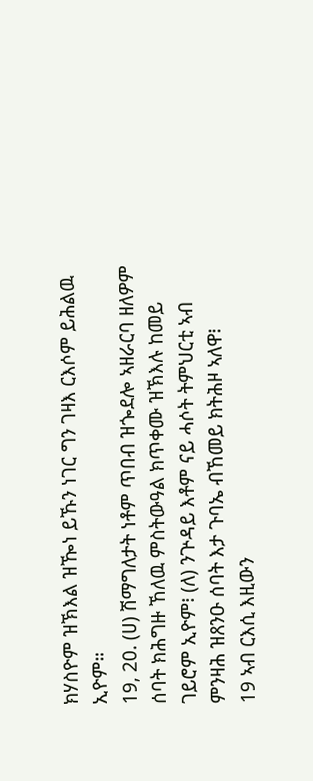ክሃስዮም ዝኽእል ዝዀነ ይኹን ነገር ግን ገዛእ ርእሶም ይሕልዉ ኢዮም።
19, 20. (ሀ) ሽማግለታት ነቶም ጥበብ ዝጐደሎ ኣዘራርባ ዘለዎም ሰባት ክሕግዙ ኸለዉ ምስትውዓል ክጥቀሙ ዝኽእሉ ከመይ ገይሮም ኢዮም፧ (ለ) ንጕዳይ እቶም ናይ ሓሶት ትምህርቲ ኣብ ምንዛሕ ዝጸንዑ ሰባት እታ ጉባኤ ብኸመይ ክትሕዞ ኣለዋ፧
19 ኣብ ርእሲ እዚውን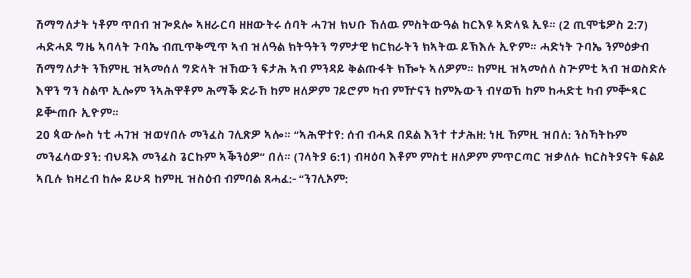ሽማግለታት ነቶም ጥበብ ዝጐደሎ ኣዘራርባ ዘዘውትሩ ሰባት ሓገዝ ክህቡ ኸለዉ ምስትውዓል ከርእዩ ኣድላዪ ኢዩ። (2 ጢሞቴዎስ 2:7) ሓድሓደ ግዜ ኣባላት ጉባኤ ብጢጥቅሚጥ ኣብ ዝለዓል ክትዓትን ግምታዊ ክርክራትን ክኣትዉ ይኽእሉ ኢዮም። ሓድነት ጉባኤ ንምዕቃብ ሽማግለታት ንኸምዚ ዝኣመሰለ ግድላት ዝኸውን ፍታሕ ኣብ ምንዳይ ቅልጡፋት ክዀኑ ኣለዎም። ከምዚ ዝኣመሰለ ስጕምቲ ኣብ ዝወስድሉ እዋን ግን ስልጥ ኢሎም ንኣሕዋቶም ሕማቕ ድራኸ ከም ዘለዎም ገይሮም ካብ ምዅናን ከምኡውን ብሃወኽ ከም ከሓድቲ ካብ ምቝጻር ይቝጠቡ ኢዮም።
20 ጳውሎስ ነቲ ሓገዝ ዝወሃበሉ መንፈስ ገሊጽዎ ኣሎ። “ኣሕዋተየ: ሰብ ብሓደ በደል እንተ ተታሕዘ: ነዚ ኸምዚ ዝበለ: ንስኻትኩም መንፈሳውያን: ብህዱእ መንፈስ ጌርኩም ኣቕንዕዎ” በለ። (ገላትያ 6:1) ብዛዕባ እቶም ምስቲ ዘለዎም ምጥርጣር ዝቃለሱ ክርስትያናት ፍልይ ኣቢሉ ክዛረብ ከሎ ይሁዳ ከምዚ ዝስዕብ ብምባል ጸሓፈ:- “ንገሊኦም: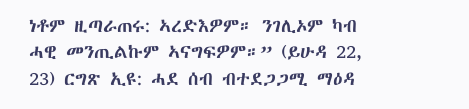ነቶም ዚጣራጠሩ: ኣረድእዎም። ንገሊኦም ካብ ሓዊ መንጢልኩም ኣናግፍዎም።” (ይሁዳ 22, 23) ርግጽ ኢዩ: ሓደ ሰብ ብተደጋጋሚ ማዕዳ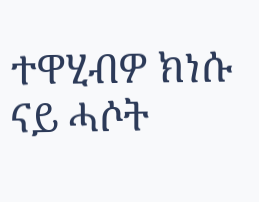ተዋሂብዎ ክነሱ ናይ ሓሶት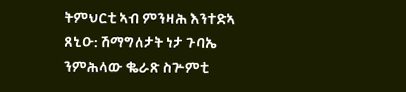ትምህርቲ ኣብ ምንዛሕ እንተድኣ ጸኒዑ: ሽማግለታት ነታ ጉባኤ ንምሕላው ቈራጽ ስጕምቲ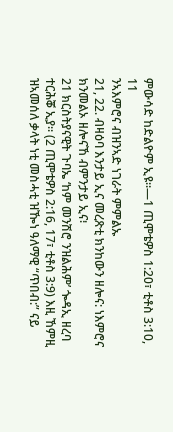ምውሳድ ከድልዮም ኢዩ።—1 ጢሞቴዎስ 1:20፣ ቲቶስ 3:10, 11
ንኣእምሮና ብዝንኣድ ነገራት ምምልኡ
21, 22. ብዛዕባ እንታይ ኢና መረጽቲ ክንከውን ዘሎና: ነእምሮና ክንመልኦ ዘሎናኸ ብምንታይ ኢና፧
21 ክርስትያናዊት ጉባኤ ‘ከም መንሽሮ ንዝልሕም’ ጐዳኢ ዘረባ ተርሕቖ ኢያ። (2 ጢሞቴዎስ 2:16, 17፣ ቲቶስ 3:9) እዚ ኸምዚ ዝኣመሰለ ቃላት ነቲ መስሓቲ ዝዀነ ዓለማዊ “ጥበብ:” ናይ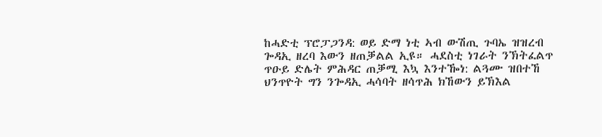ከሓድቲ ፕሮፓጋንዳ: ወይ ድማ ነቲ ኣብ ውሽጢ ጉባኤ ዝዝረብ ጐዳኢ ዘረባ እውን ዘጠቓልል ኢዩ። ሓደስቲ ነገራት ንኽትፈልጥ ጥዑይ ድሌት ምሕዳር ጠቓሚ እኳ እንተዀነ: ልጓሙ ዝበተኸ ህንጥዮት ግን ንጐዳኢ ሓሳባት ዘሳጥሕ ክኸውን ይኽእል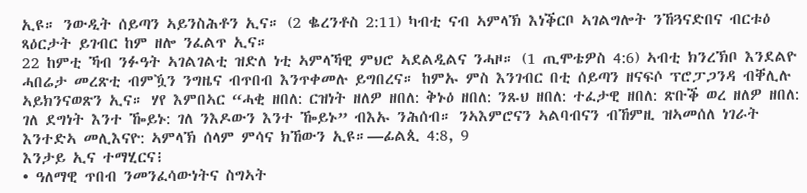ኢዩ። ንውዲት ሰይጣን ኣይንስሕቶን ኢና። (2 ቈረንቶስ 2:11) ካብቲ ናብ ኣምላኽ እነቕርቦ ኣገልግሎት ንኸጓናድበና ብርቱዕ ጻዕርታት ይገብር ከም ዘሎ ንፈልጥ ኢና።
22 ከምቲ ኻብ ንፉዓት ኣገልገልቲ ዝድለ ነቲ ኣምላኻዊ ምህሮ ኣደልዲልና ንሓዞ። (1 ጢሞቴዎስ 4:6) ኣብቲ ክንረኽቦ እንደልዮ ሓበሬታ መረጽቲ ብምዃን ንግዜና ብጥበብ እንጥቀመሉ ይግበረና። ከምኡ ምስ እንገብር በቲ ሰይጣን ዘናፍሶ ፕሮፓጋንዳ ብቐሊሉ ኣይክንናወጽን ኢና። ሃየ እምበኣር “ሓቂ ዘበለ: ርዝነት ዘለዎ ዘበለ: ቅኑዕ ዘበለ: ንጹህ ዘበለ: ተፈታዊ ዘበለ: ጽቡቕ ወረ ዘለዎ ዘበለ: ገለ ደግነት እንተ ዀይኑ: ገለ ንእዶውን እንተ ዀይኑ” ብእኡ ንሕሰብ። ንኣእምሮናን ኣልባብናን ብኸምዚ ዝኣመሰለ ነገራት እንተድኣ መሊእናዮ: ኣምላኽ ሰላም ምሳና ክኸውን ኢዩ።—ፊልጲ 4:8, 9
እንታይ ኢና ተማሂርና፧
• ዓለማዊ ጥበብ ንመንፈሳውነትና ስግኣት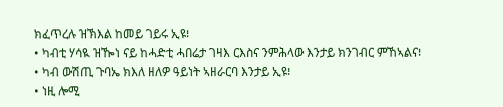ክፈጥረሉ ዝኽእል ከመይ ገይሩ ኢዩ፧
• ካብቲ ሃሳዪ ዝዀነ ናይ ከሓድቲ ሓበሬታ ገዛእ ርእስና ንምሕላው እንታይ ክንገብር ምኸኣልና፧
• ካብ ውሽጢ ጉባኤ ክእለ ዘለዎ ዓይነት ኣዘራርባ እንታይ ኢዩ፧
• ነዚ ሎሚ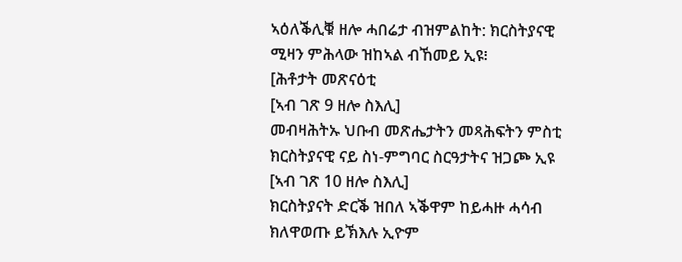ኣዕለቕሊቑ ዘሎ ሓበሬታ ብዝምልከት: ክርስትያናዊ ሚዛን ምሕላው ዝከኣል ብኸመይ ኢዩ፧
[ሕቶታት መጽናዕቲ
[ኣብ ገጽ 9 ዘሎ ስእሊ]
መብዛሕትኡ ህቡብ መጽሔታትን መጻሕፍትን ምስቲ ክርስትያናዊ ናይ ስነ-ምግባር ስርዓታትና ዝጋጮ ኢዩ
[ኣብ ገጽ 10 ዘሎ ስእሊ]
ክርስትያናት ድርቕ ዝበለ ኣቕዋም ከይሓዙ ሓሳብ ክለዋወጡ ይኽእሉ ኢዮም